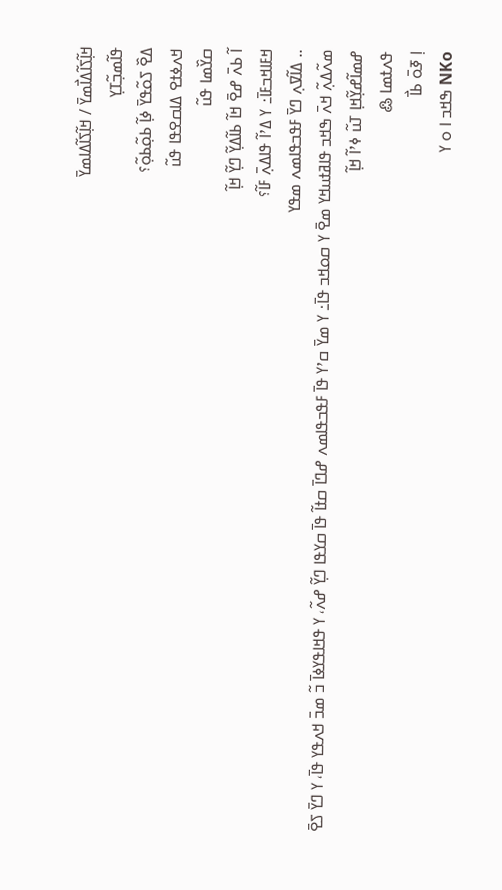ߞߊ߲߬ߖߊ߬ߡߊ߯ߘߌ߫ / ߞߊ߲߬ߖߊ߬ߡߊߘߌ߫
ߟߊ߬ߘߏ߲߬ߠߌ߲
ߡߐ߰ ߖߋ߬ߟߌ߫ ߦߊ߲߬ ߕߋ߲߬ߕߋ߲߬؟
ߞߍߦߙߐ ߡߊߛߐߟߊ ߟߎ߬
ߛߌ߰ߘߊ ߟߎ߬
ߊ߬ ߕߍ߫ ߝߐ߫ ߞߊ߬ ߕߊ߬ߡߌ߲߬ ߣߌ߲߬ ߞߊ߲߬
ߞߓߊߞߏߓߊ߫߸ ߌ ߡߴߊ߬ ߟߊߡߍ߲߫ ߓߊ߬؟
.. ߡߊ߬ߜߍ߲ ߣߌ߫ ߓߟߏߟߊߘߍ ߘߟߌ
ߘߍ߬ߡߍ߲߬ ߞߍ߫ ߒߞߏ ߟߊߥߙߎߞߌ ߘߐ߫ ߌ ߛߋߞߏ ߟߊ߫߸ ߌ ߘߌ߫ ߛߴߌ ߟߊ߫ ߓߟߏߟߊߘߍ ߝߣߊ߫ ߛߙߊ߬ ߟߊ߫ ߛߌߟߊ ߣߌ߲߬ ߝߍ߬، ߌ ߟߞߊߟߌߦߊ߫ ߏ߬ ߘߏ߫ ߞߍߟߌ ߟߊ߫، ߌ ߣߌ߫ ߖߐ߫
ߝߘߊ߬ߝߌ߲߬ߞߊ߲ ߠߎ߬ ߦߴߊ߬ ߞߊ߲߬
ߟߍߙߘߊ ߷
ߊ߲ ߧߋ߫ ߕߊ߯
NKo ߒߞߏ ߊ ߋ ߌ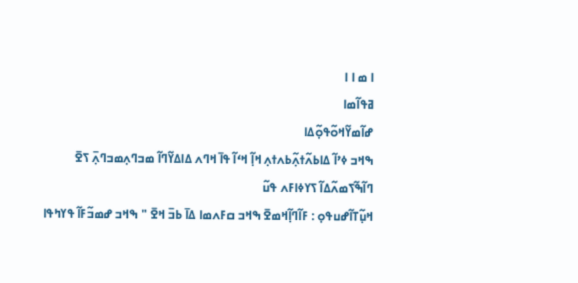ߊ ߘ ߊ ߊ
ߥߟߊ߬ߘߊ
ߝߊ߬ߘߌ߬ߞߋ߬ߟߋ߲߬ߡߊ
ߒߞߏ ߦߴߊ߬ ߡߊߕߍ߬ߙߍ߲߬ߕߍߙߍ߲ ߞߊ߲߬ ߞߵߊ߬ ߟߊ߫ ߞߣߍ ߡߊߡߌ߬ߣߊ߬ ߘߏߣߍ߲ߘߏߣߍ߲߫ ߖߐ߫
ߣߊ߬ߒ߬ߖߘߍ߬ߡߊ߬ ߖߌߦߊߓߍ ߟߎ߬
ߞߎ߲߬ߠߊ߬ߝߎߟߋ߲ : ߓߊ߬ߣߊ߲߬ߞߘߐ߫ ߒߞߏ ߛߓߍߘߊ ߡߊ߫ ߕߏ߫ ߞߐ߫ " ߒߞߏ ߝߘߏ߬ߓߊ߬ ߟߌߤߟߊ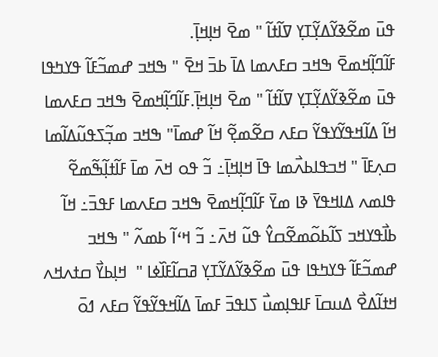ߟߎ߫ ߘߐ߬ߢߌ߬ߡߌ߲߬ߠߌ߲ ߜߊ߬ߙߊ߬ " ߘߐ߫ ߞߊ߲ߞߊ߲߫.
ߓߊ߬ߣߊ߲߬ߞߘߐ߫ ߒߞߏ ߛߓߍߘߊ ߡߊ߫ ߕߏ߫ ߞߐ߫ " ߒߞߏ ߝߘߏ߬ߓߊ߬ ߟߌߤߟߊ ߟߎ߫ ߘߐ߬ߢߌ߬ߡߌ߲߬ߠߌ߲ ߜߊ߬ߙߊ߬ " ߘߐ߫ ߞߊ߲ߞߊ߲߫.ߓߊ߬ߣߊ߲߬ߞߘߐ߫ ߒߞߏ ߛߓߍߘߊ ߞߊ߬ ߡߊ߬ߞߟߌ߬ߌߟߌ߬ ߛߓߍ ߛߐ߬ߘߐ߲߬ ߞߊ߬ ߝߘߊ߫" ߒߞߏ ߘߏ߲߬ߖߟߎ߬ߡߊ߬ߘߊ ߛߍ߲ߓߊ߫ " ߞߏߟߊߕߍ߯ߘߊ ߟߊ߫ ߞߊ߲ߞߊ߲߫߸ ߏ߬ ߟߋ ߞߍ߫ ߘߊ߫ ߓߊ߬ߙߊ߲߬ߒ߬ߘߐ߬ ߟߊߘߍ ߡߊߞߟߌ߫ ߢߊ ߘߌ߫ ߓߊ߬ߣߊ߲߬ߞߘߐ߫ ߒߞߏ ߛߓߍߘߊ ߓߟߏ߫߸ ߞߊ߬ ߕߊ߯ߟߌߞߏ ߖߊ߬ߕߋ߬ߘߐ߬ߛߌ߮ ߟߎ߬ ߞߍ߫߸ ߏ߬ ߞߵߊ߬ ߕߘߍ߬ " ߒߞߏ ߝߘߏ߬ߓߊ߬ ߟߌߤߟߊ ߟߎ߫ ߘߐ߬ߢߌ߬ߡߌ߬ߠߌ߲ ߥߛߊ߬ߓߊ߰ߦߊ "  ߞߊ߲ߕߌ߯ ߛߙߍߞߍ ߞߙߊ߬ߡߐ߯ ߡߎߛߊ߫ ߓߊߟߊ߲ߘߎ߯ ߖߊߟߏ߫ ߓߘߊ߫ ߡߊ߬ߞߟߌ߬ߟߌ߬ ߛߓߍ ߗߋ߫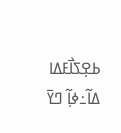ߕߐ߲ߖߊ߯ߓߡߊ ߡߊ߬߸ߦߊ߲߬ ߣߌ߫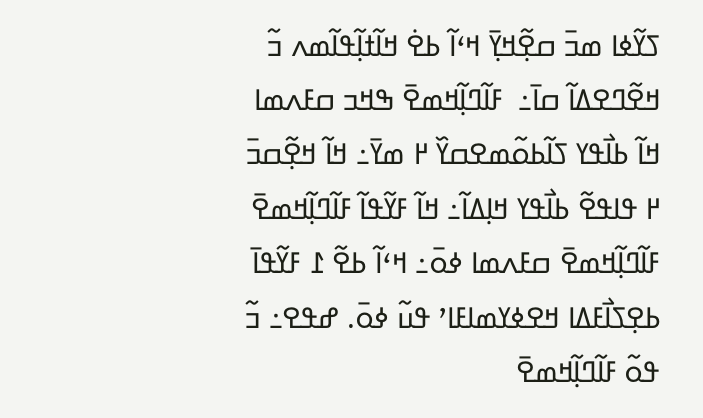ߖߌ߬ߦߊ ߘߏ߫ ߛߐ߲߬ߞߌ߲߫ ߞߵߊ߬ ߕߐ߭ ߞߊ߬ߙߊ߲߬ߟߊ߬ߘߍ ߏ߬ ߞߐ߬ߣߐߡߊ߬ ߛߊ߫߸  ߓߊ߬ߣߊ߲߬ߞߘߐ߫ ߒߞߏ ߛߓߍߘߊ ߞߊ߬ ߕߊ߯ߟߌ ߖߊ߬ߕߋ߬ߘߐߛߌ߰ ߂ ߘߌ߫߸ ߞߊ߬ ߞߐ߲߬ߛߏ߫ ߂ ߟߊߟߐ߬ ߕߊ߯ߟߌ ߞߊ߲ߡߊ߬߸ ߞߊ߬ ߓߌ߬ߟߊ߬ ߓߊ߬ߣߊ߲߬ߞߘߐ߫ ߓߊ߬ߣߊ߲߬ߞߘߐ߫ ߛߓߍߘߊ ߦߋ߫߸ ߞߵߊ߬ ߕߐ߬ ߁ ߓߌ߬ߟߊ߫ ߕߐ߲ߖߊ߯ߓߡߊ ߞߐߦߌߘߊߓߊߴ ߟߎ߬ ߦߋ߫. ߝߟߐ߸ ߏ߬ ߟߋ߬ ߓߊ߬ߣߊ߲߬ߞߘߐ߫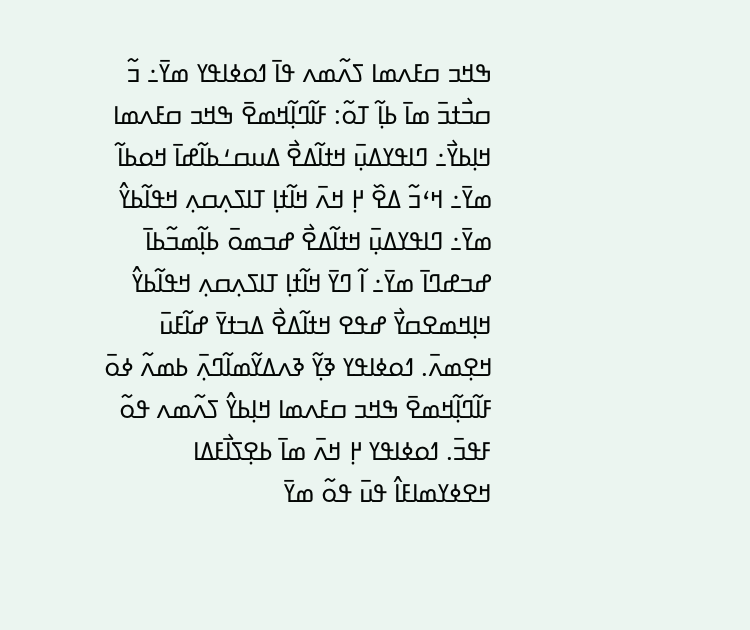ߒߞߏ ߛߓߍߘߊ ߖߍ߬ߘߍ ߟߊ߫ ߗߋߦߊߟߌ ߘߌ߫߸ ߏ߬ ߛߏ߯ߙߏ߫ ߘߊ߫ ߕߊ߲߬ ߠߋ߬: ߓߊ߬ߣߊ߲߬ߞߘߐ߫ ߒߞߏ ߛߓߍߘߊ ߞߊ߲ߕߌ߯߸ ߣߊߟߌߡߎ߲߫ ߞߙߊ߬ߡߐ߯ ߡߎߛߑߕߊ߬ߝߊ߫ ߞߋߕߊ߬ ߘߌ߫߸ ߞߵߏ߬ ߡߐ߰ ߂߲ ߞߍ߫ ߞߊ߬ߙߊ߲ ߠߊߖߍ߲ߛߍ߲ ߞߟߊ߬ߕߌ߮ ߘߌ߫߸ ߣߊߟߌߡߎ߲߫ ߞߙߊ߬ߡߐ߯ ߝߏߘߋ߫ ߕߊ߲߬ߘߏ߬ߕߊ߫ ߝߏߝߣߊ߫ ߘߌ߫߸ ߊ߬ ߣߌ߫ ߞߊ߬ߙߊ߲ ߠߊߖߍ߲ߛߍ߲ ߞߟߊ߬ߕߌ߮ ߞߊ߲ߞߘߐߛߌ߯ ߝߟߐ ߞߙߊ߬ߡߐ߯ ߡߏߙߌ߫ ߝߊ߬ߓߎ߫ ߞߐ߲ߘߍ߫. ߗߋߦߊߟߌ ߢߌ߲߬ ߢߍߡߌ߬ߘߊ߬ߣߍ߲߫ ߕߘߍ߬ ߦߋ߫ ߓߊ߬ߣߊ߲߬ߞߘߐ߫ ߒߞߏ ߛߓߍߘߊ ߞߊ߲ߕߌ߮ ߖߍ߬ߘߍ ߟߋ߬ ߓߟߏ߫. ߗߋߦߊߟߌ ߂߲ ߞߍ߫ ߘߊ߫ ߕߐ߲ߖߊ߯ߓߡߊ ߞߐߦߌߘߊߓߊ߮ ߟߎ߫ ߟߋ߬ ߘߌ߫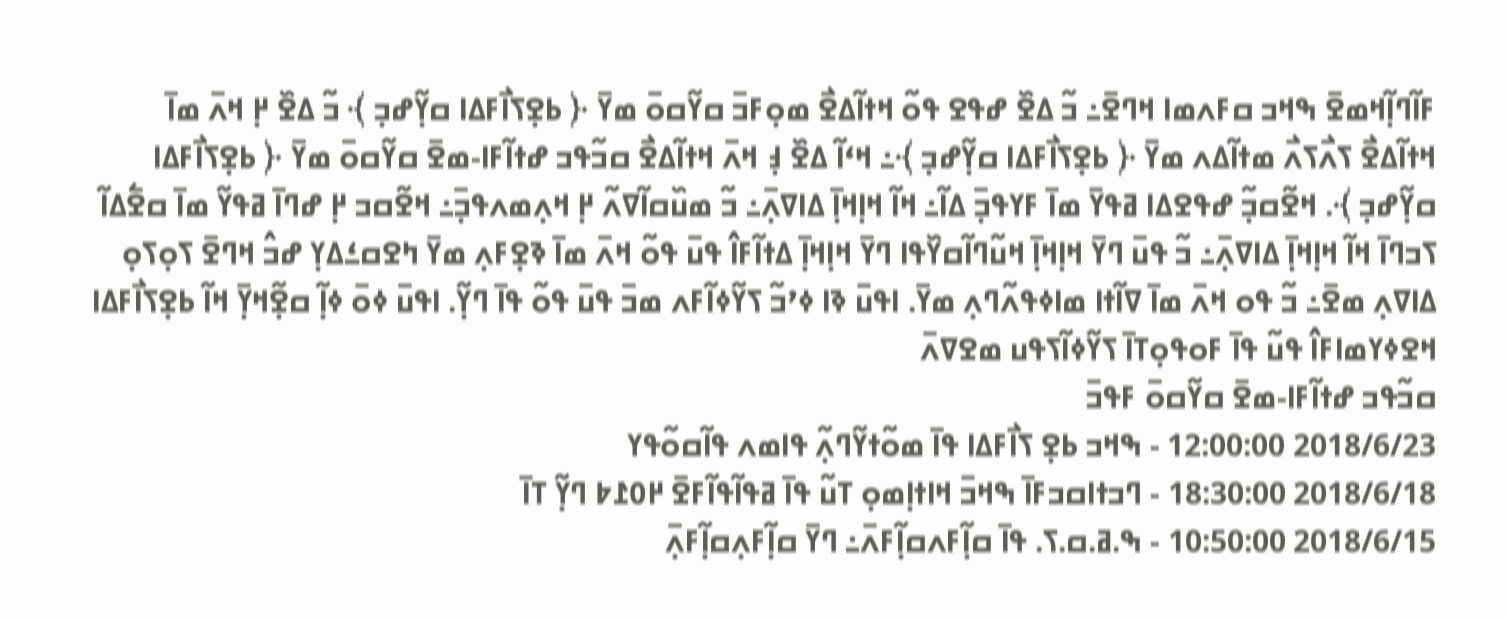ߓߊ߬ߣߊ߲߬ߞߘߐ߫ ߒߞߏ ߛߓߍߘߊ ߞߣߐ߫߸ ߏ߬ ߡߐ߰ ߝߟߐ ߟߋ߬ ߞߙߊ߬ߡߐ߯ ߘߋ߲ߓߏ߫ ߛߌ߬ߛߋ߫ ߘߌ߫ ﴿ ߕߐ߲ߖߊ߯ߓߡߊ ߛߌ߲߬ߝߏ߲ ﴾ ߏ߬ ߡߐ߰ ߂߲ ߞߍ߫ ߘߊ߫ ߞߙߊ߬ߡߐ߯ ߖߍ߯ߖߍ߯ ߘߙߊ߬ߡߍ ߘߌ߫ ﴿ ߕߐ߲ߖߊ߯ߓߡߊ ߛߌ߲߬ߝߏ߲ ﴾߸ ߞߵߊ߬ ߡߐ߰ ߃߲ ߞߍ߫ ߞߙߊ߬ߡߐ߯ ߛߏ߬ߟߏ ߝߙߊ߬ߓߊ-ߘߐ߫ ߛߌ߬ߛߋ߫ ߘߌ߫ ﴿ ߕߐ߲ߖߊ߯ߓߡߊ ߛߌ߲߬ߝߏ߲ ﴾. ߞߐ߬ߛߏ߲߬ ߝߟߐߡߊ ߥߟߌ߫ ߘߊ߫ ߓߌߟߏ߲߫ ߡߊ߬߸ ߞߊ߬ ߞߊ߲ߞߊ߲߫ ߡߊߜߍ߲߫߸ ߏ߬ ߘߎ߰ߛߊ߬ߜߍ߬ ߂߲ ߞߍ߲ߘߍߟߏ߲߫߸ ߞߐ߬ߛߏ ߂߲ ߝߣߊ߫ ߥߟߌ߬ ߘߊ߫ ߛߐ߱ߡߊ߬ ߖߏߣߊ߫ ߞߊ߬ ߞߊ߲ߞߊ߲߫ ߡߊߜߍ߲߫߸ ߏ߬ ߟߎ߫ ߣߌ߫ ߞߊ߲ߞߊ߲߫ ߞߎ߬ߣߊ߬ߛߌ߰ߟߊ ߣߌ߫ ߞߊ߲ߞߊ߲߫ ߡߙߊ߬ߓߊ߮ ߟߎ߫ ߟߋ߬ ߞߍ߫ ߘߊ߫ ߢߐ߲ߓߍ߲ ߘߌ߫ ߤߐߛߑߡߌ߲ ߝߏ߮ ߞߣߐ߫ ߖߋ߲ߖߋ߲ ߡߊߜߍ߲ ߘߐ߫߸ ߏ߬ ߟߋ ߞߍ߫ ߘߊ߫ ߜߊ߬ߙߊ ߘߊߦߟߍ߬ߣߍ߲ ߘߌ߫. ߊߟߎ߫ ߢߊ ߦߴߏ߬ ߖߌ߬ߦߊ߬ߓߍ ߘߏ߫ ߟߎ߫ ߟߋ߬ ߟߊ߫ ߣߌ߲߬. ߊߟߎ߫ ߦߋ߫ ߦߊ߲߬ ߛߐ߲߬ߞߌ߲߫ ߞߊ߬ ߕߐ߲ߖߊ߯ߓߡߊ ߞߐߦߌߘߊߓߊ߮ ߟߎ߬ ߟߊ߫ ߓߋߟߋ߲ߠߊ߫ ߖߌ߬ߦߊ߬ߖߟߎ ߘߐߜߍ߫
ߛߏ߬ߟߏ ߝߙߊ߬ߓߊ-ߘߐ߫ ߛߌ߬ߛߋ߫ ߓߟߏ߫
2018/6/23 12:00:00 - ߒߞߏ ߕߐ߲ ߖߊ߯ߓߡߊ ߟߊ߫ ߘߋ߬ߙߌ߬ߣߍ߲߬ ߟߊߘߍ ߟߊ߬ߛߋ߬ߟߌ
2018/6/18 18:30:00 - ߣߏߙߊߛߏߓߊ߫ ߒߞߏ߫ ߞߊߙߊ߲ߘߋ߲ ߠߎ߬ ߟߊ߫ ߥߟߊ߬ߟߊ߬ߓߐ߫ ߂߀߁߈ ߣߌ߲߬ ߠߊ߫
2018/6/15 10:50:00 - ߒ.ߥ.ߛ.ߖ. ߟߊ߫ ߛߊ߲߬ߓߍߛߊ߲߬ߓߍ߫߸ ߣߌ߫ ߛߊ߲߬ߓߍ߲ߛߊ߲߬ߓߍ߲߫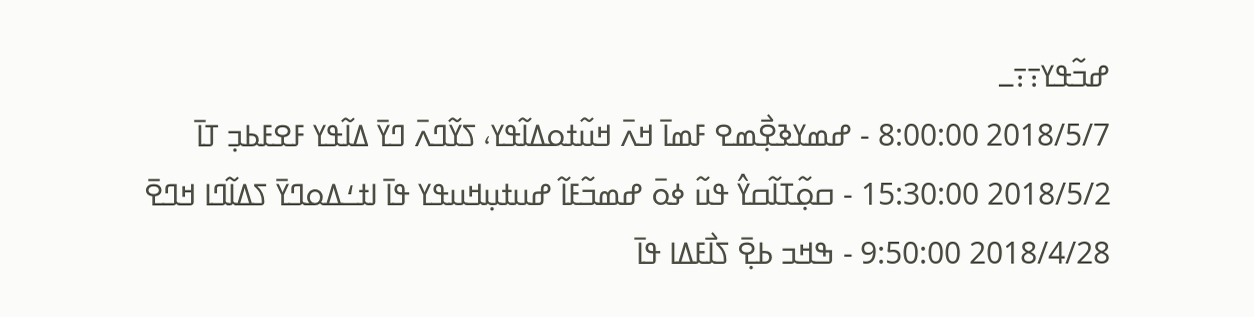ߝߏ߬ߟߌ߹߹ߺ
2018/5/7 8:00:00 - ߝߘߌߢߐ߲߯ߘߐ ߓߘߊ߫ ߞߍ߫ ߞߎ߬ߙߋߡߊ߬ߟߌ، ߖߌ߬ߣߍ߫ ߣߌ߫ ߡߊ߬ߟߌ ߓߐߓߕߏ߲ ߠߊ߫
2018/5/2 15:30:00 - ߛߋ߲߬ߠߊ߬ߛߌ߮ ߟߎ߬ ߦߋ߫ ߝߘߏ߬ߓߊ߬ ߝߎߙߎ߲ߞߎߟߌ ߟߊ߫ ߊߙߑߡߋߣߌ߫ ߖߡߊ߬ߣߊ ߞߣߐ߫
2018/4/28 9:50:00 - ߒߞߏ ߕߐ߲߫ ߖߊ߯ߓߡߊ ߟߊ߫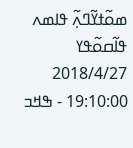ߘߋ߬ߙߌ߬ߣߍ߲߬ ߟߊߘߍ ߟߊ߬ߛߋ߬ߟߌ
2018/4/27 19:10:00 - ߒߞߏ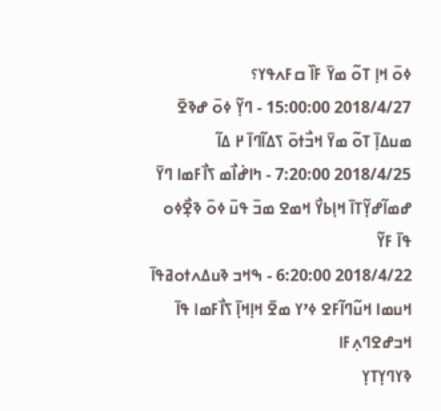ߦߋ߫ ߞߊ߲ ߠߋ߬ ߘߌ߫ ߓߊ߰ ߛߓߍߟߌ؟
2018/4/27 15:00:00 - ߣߌ߲߬ ߦߋ߫ ߝߢߐ߫ ߘߎߡߊ߲߫ ߠߋ߬ ߘߌ߫ ߞߏ߯ߙߋ߫ ߖߡߊ߬ߣߊ߫ ߂ ߡߊ߬
2018/4/25 7:20:00 - ߤߊߝ߭ߊ߯ߘ ߖߊ߯ߓߘߊ ߣߌ߫ ߝߘߊ߬ߝߌ߲߬ߠߊ߫ ߞߊ߲ߕߌ߯ ߞߘߐ ߘߏ߫ ߟߎ߫ ߦߋ߫ ߢߐ߲߯ߦߋ ߟߊ߫ ߓߌ߬
2018/4/22 6:20:00 - ߒߞߏ ߢߎߡߍߙߋߥߟߊ߫ ߞߎߘߊ ߞߎ߬ߣߊ߬ߓߐ ߦߴߌ ߘߐ߫ ߞߊ߲ߞߊ߲߫ ߖߊ߯ߓߘߊ ߟߊ߫
ߞߏߝߐߣߍ߲ߓߊ
ߢߌߣߌ߲ߠߌ߲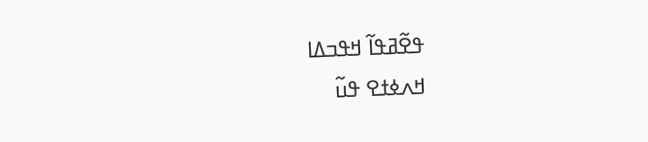ߟߐ߬ߥߟߊ߬ ߞߟߏߡߊ
ߞߍߦߙߐ ߟߎ߬